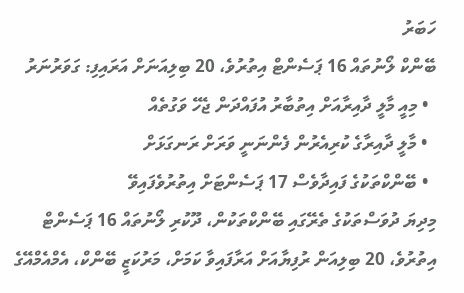ހަބަރު
ބޭންކް ލޯނުތައް 16 ޕަސެންޓް އިތުރުވެ، 20 ބިލިއަނަށް އަރައިފި: ގަވަރުނަރު
  • މިއީ މާލީ ދާއިރާއަށް އިތުބާރު އުފައްދަން ޖެހޭ ވަގުތެއް
  • މާލީ ދާއިރާގެ ކުރިއެރުން ފެންނަނީ ވަރަށް ރަނގަޅަށް
  • ބޭންކްތަކުގެ ފައިދާވެސް 17 ޕަސެންޓަށް އިތުރުވެފައިވޭ
މިދިޔަ ދުވަސްތަކުގެ ތެރޭގައި ބޭންކްތަކުން، ދޫކުރި ލޯނުތައް 16 ޕަސެންޓް އިތުރުވެ، 20 ބިލިއަން ރުފިޔާއަށް އަރާފައިވާ ކަމަށް، މަރުކަޒީ ބޭންކް، އެމްއެމްއޭގެ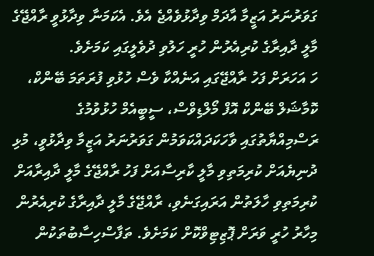ގަވަރުނަރު އަޒީމާ އާދަމް ވިދާޅުވެއްޖެ އެވެ. އެކަމަނާ ވިދާޅުވީ ރާއްޖޭގެ މާލީ ދާއިރާގެ ކުރިއެރުން ހުރީ ހަލުވި ދުވެލީގައި ކަމަށެވެ.
ހަ އަހަރަށް ފަހު ރާއްޖޭގައި އަނެއްކާ ވެސް ހުޅުވި ފުރަތަމަ ބޭންކް، ކޮމާޝަލް ބޭންކް އޮފް މޯލްޑިވްސް، ސީބީއެމް ހުޅުވުމުގެ ރަސްމިއްޔާތުގައި ވާހަކަދައްކަވަމުން ގަވަރުނަރު އަޒީމާ ވިދާޅުވީ، މުޅި ދުނިޔެއަށް ކުރިމަތިވި މާލީ ކާރިސާއަށް ފަހު ރާއްޖޭގެ މާލީ ދާއިރާއަށް ކުރިމަތިވި ހާލަތުން އަރައިގަނެވި، ރާއްޖޭގެ މާލީ ދާއިރާގެ ކުރިއެރުން މިހާރު ހުރީ ވަރަށް ޕޮޒިޓިވްކޮށް ކަމަށެވެ. ތަފާސްހިސާބުތަކުން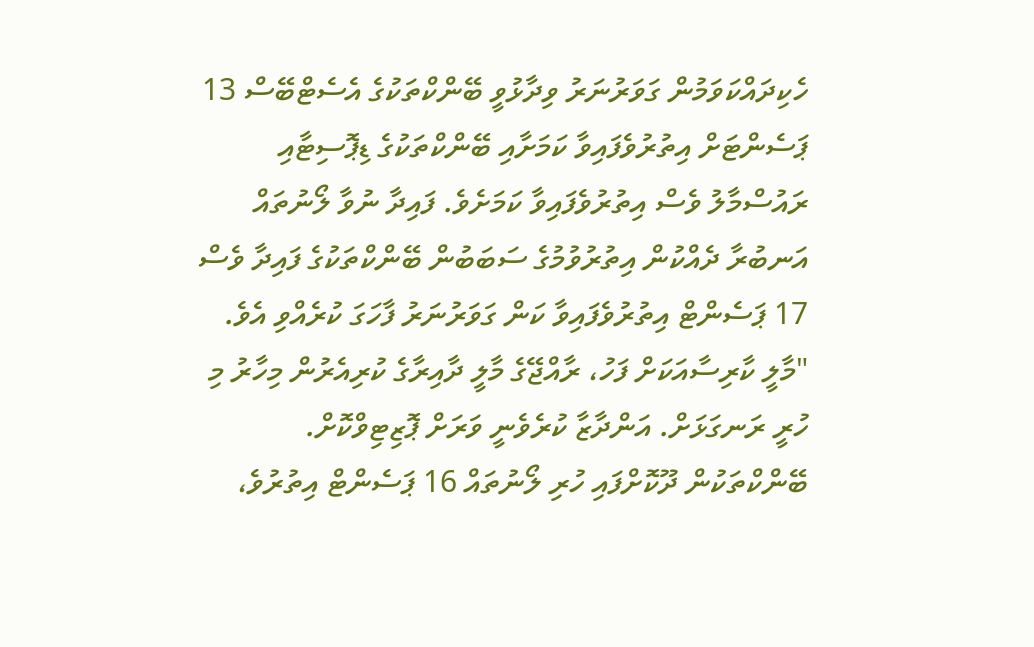ހެކިދައްކަވަމުން ގަވަރުނަރު ވިދާޅުވީ ބޭންކްތަކުގެ އެސެޓްބޭސް 13 ޕަސެންޓަށް އިތުރުވެފައިވާ ކަމަށާއި ބޭންކްތަކުގެ ޑިޕޮސިޓާއި ރައުސްމާލު ވެސް އިތުރުވެފައިވާ ކަމަށެވެ. ފައިދާ ނުވާ ލޯނުތައް އަނބުރާ ދެއްކުން އިތުރުވުމުގެ ސަބަބުން ބޭންކްތަކުގެ ފައިދާ ވެސް 17 ޕަސެންޓް އިތުރުވެފައިވާ ކަން ގަވަރުނަރު ފާހަގަ ކުރެއްވި އެވެ.
"މާލީ ކާރިސާއަކަށް ފަހު، ރާއްޖޭގެ މާލީ ދާއިރާގެ ކުރިއެރުން މިހާރު މި ހުރީ ރަނގަޅަށް. އަންދާޒާ ކުރެވެނީ ވަރަށް ޕޮޒިޓިވްކޮށް. ބޭންކްތަކުން ދޫކޮށްފައި ހުރި ލޯނުތައް 16 ޕަސެންޓް އިތުރުވެ،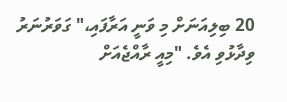20 ބިލިއަނަށް މި ވަނީ އަރާފައި،" ގަވަރުނަރު ވިދާޅުވި އެވެ. "މިއީ ރާއްޖެއަށް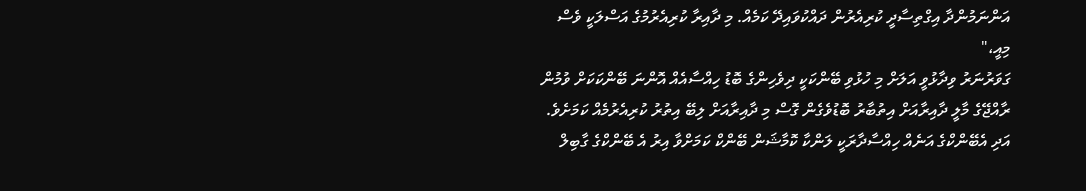އަންނަމުންދާ އިގްތިސާދީ ކުރިއެރުން ދައްކުވައިދޭ ކަމެއް. މި ދާއިރާ ކުރިއެރުމުގެ އަސްލަކީ ވެސް މިއީ،"
ގަވަރުނަރު ވިދާޅުވީ އަލަށް މި ހުޅުވި ބޭންކަކީ ދިވެހިންގެ ބޮޑު ހިއްސާއެއް އޮންނަ ބޭންކަކަށް ވުމުން ރާއްޖޭގެ މާލީ ދާއިރާއަށް އިތުބާރު ބޮޑުވެގެން ގޮސް މި ދާއިރާއަށް ލިބޭ އިތުރު ކުރިއެރުމެއް ކަމަށެވެ. އަދި އެބޭންކްގެ އަނެއް ހިއްސާދާރަކީ ލަންކާ ކޮމާޝަން ބޭންކް ކަމަށްވާ އިރު އެ ބޭންކްގެ ގާބިލް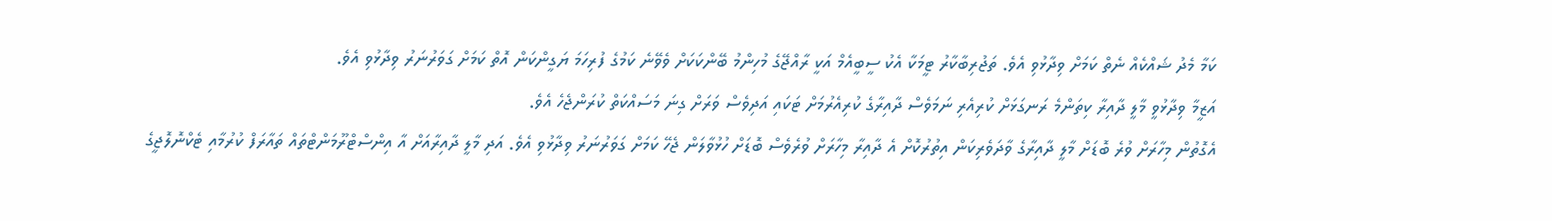ކަމާ މެދު ޝައްކެއް ނެތް ކަމަށް ވިދާޅުވި އެވެ. ތަޖުރިބާކާރު ޓީމަކާ އެކު ސީބީއެމް އަކީ ރާއްޖޭގެ މުހިންމު ބޭންކަކަށް ވެވޭނެ ކަމުގެ ފުރިހަމަ ޔަގީންކަން އޮތް ކަމަށް ގަވަރުނަރު ވިދާޅުވި އެވެ.
އަޒީމާ ވިދާޅުވީ މާލީ ދާއިރާ ކިތަންމެ ރަނގަޅަށް ކުރިއެރި ނަމަވެސް ދާއިރާގެ ކުރިއެރުމަށް ޓަކައި އަދިވެސް ވަރަށް ގިނަ މަސައްކަތް ކުރަންޖެހެ އެވެ.
އެގޮތުން މިހާރަށް ވުރެ ބޮޑަށް މާލީ ދާއިރާގެ ވާދަވެރިކަން އިތުރުކޮށް އެ ދާއިރާ މިހާރަށް ވުރެވެސް ބޮޑަށް ހުޅުވާލަން ޖެހޭ ކަމަށް ގަވަރުނަރު ވިދާޅުވި އެވެ. އަދި މާލީ ދާއިރާއަށް އާ އިންސްޓްރޫމަންޓްތައް ތައާރަފް ކުރުމާއި ޓެކްނޮލޮޖީގެ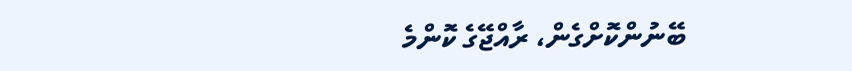ބޭނުންކޮށްގެން، ރާއްޖޭގެ ކޮންމެ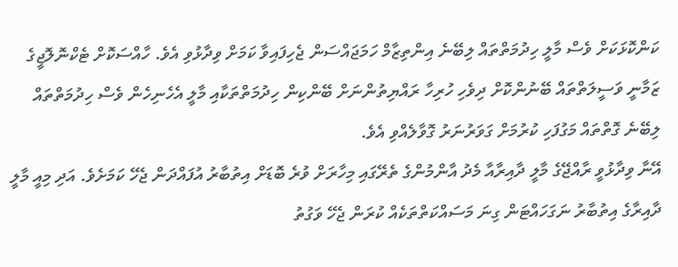ކަންކޮޅަކަށް ވެސް މާލީ ހިދުމަތްތައް ލިބޭނެ އިންތިޒާމް ހަމަޖައްސަން ޖެހިފައިވާ ކަމަށް ވިދާޅުވި އެވެ. ހާއްސަކޮށް ޓެކްނޮލޮޖީގެ ޒަމާނީ ވަސީލަތްތައް ބޭނުންކޮށް ދިވެހި ހުރިހާ ރައްޔިތުންނަށް ބޭންކިން ހިދުމަތްތަކާއި މާލީ އެހެނިހެން ވެސް ހިދުމަތްތައް ލިބޭނެ ގޮތްތައް މަގުފަހި ކުރުމަށް ގަވަރުނަރު ގޮވާލެއްވި އެވެ.
އޭނާ ވިދާޅުވީ ރާއްޖޭގެ މާލީ ދާއިރާއާ މެދު އާންމުންގެ ތެރޭގައި މިހާރަށް ވުރެ ބޮޑަށް އިތުބާރު އުފައްދަން ޖެހޭ ކަމަށެވެ. އަދި މިއީ މާލީ ދާއިރާގެ އިތުބާރު ނަގަހައްޓަން ގިނަ މަސައްކަތްތަކެއް ކުރަން ޖެހޭ ވަގުތު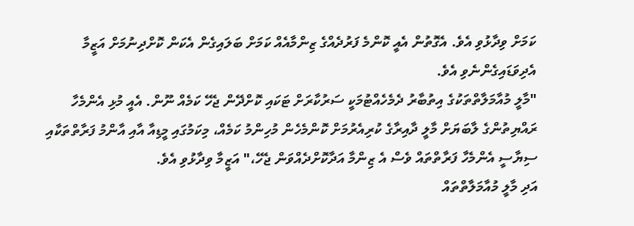ކަމަށް ވިދާޅުވި އެވެ. އެގޮތުން އެއީ ކޮންމެ ފަރުދެއްގެ ޒިންމާއެއް ކަމަށް ބަލައިގެން އެކަން ކޮށްދިނުމަށް އަޒީމާ އެދިވަޑައިގެންނެވި އެވެ.
"މާލީ މުއާމަލާތްތަކުގެ އިތުބާރު ދެމެހެއްޓުމަކީ ސަރުކާރަށް ޓަކައި ކޮށްދޭން ޖެހޭ ކަމެއް ނޫން. އެއީ މުޅި އެންމެހާ ރައްޔިތުންގެ ލާބަޔަށް މާލީ ދާއިރާގެ ކުރިއެރުމަށް ކޮންމެހެން މުހިންމު ކަމެއް، މިކަމުގައި މީޑިއާ އާއި އާންމު ފަރާތްތަކާއި ސިޔާސީ އެންމެހާ ފަރާތްތައް ވެސް އެ ޒިންމާ އަދާކޮށްދެއްވަން ޖެހޭ،" އަޒީމާ ވިދާޅުވި އެވެ.
އަދި މާލީ މުއާމަލާތްތައް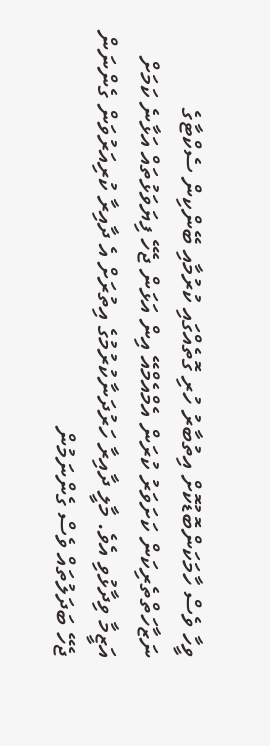ވީހާ ވެސް ހާމަކަންބޮޑުކޮށް އިތުބާރު ހުރި ގޮތެއްގައި ކުރުމާއި ބޭންކިން ސެކްޓާގެ ނަޒާހަތްތެރިކަން ކަށަވަރު ކުރަން އެމްއެމްއޭ އިން އަޅަން ޖެހޭ ފިޔަވަޅުތައް އަޅާނެ ކަމަށް އަޒީމާ ވިދާޅުވި އެވެ. މާލީ ދާއިރާ ހަރުދަނާކުރުމުގެ އިތުރަށް އެ ދާއިރާ ކުރިއަރުވަން ގެންނަން ޖެހޭ ބަދަލުތައް ވެސް ގެންނަމުން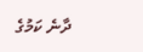ދާނެ ކަމުގެ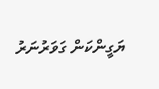ޔަގީންކަން ގަވަރުނަރު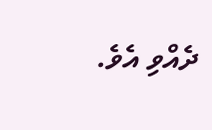ދެއްވި އެވެ.